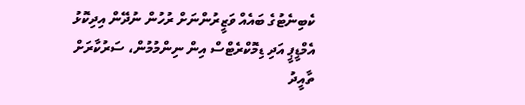ކެބިނެޓުގެ ބައެއް ވަޒީރުންނަށް ރުހުން ނުދޭން އިދިކޮޅު އެމްޑީޕީ އަދި ޑިމޮކްރެޓްސް އިން ނިންމުމުން، ސަރުކާރަށް ތާއީދު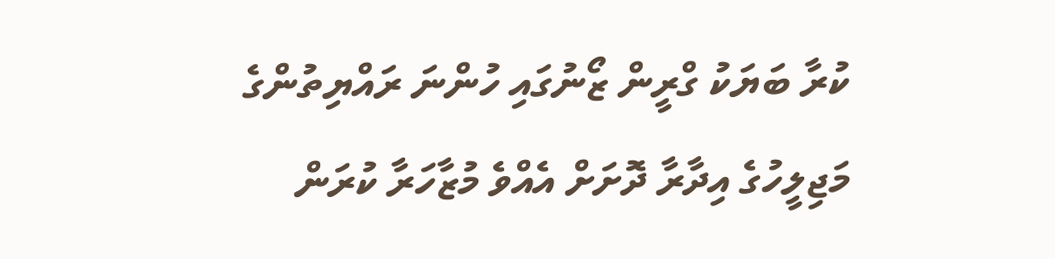ކުރާ ބަޔަކު ގްރީން ޒޯނުގައި ހުންނަ ރައްޔިތުންގެ މަޖިލީހުގެ އިދާރާ ދޮށަށް އެއްވެ މުޒާހަރާ ކުރަން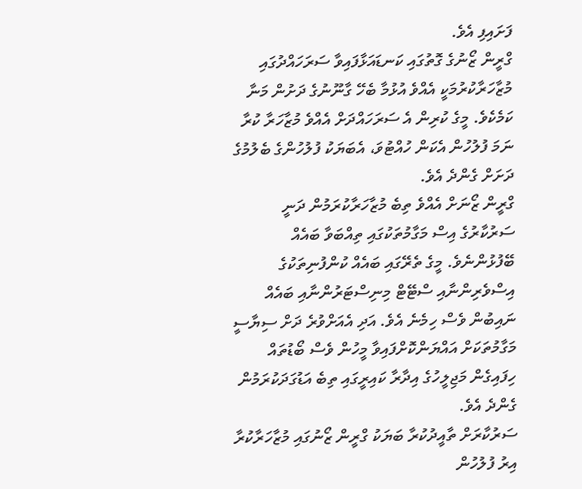ފަށައިފި އެވެ.
ގްރީން ޒޯނުގެ ގޮތުގައި ކަނޑައަޅާފައިވާ ސަރަހައްދުގައި މުޒާހަރާކުރުމަކީ އެއްވެ އުޅުމާ ބެހޭ ގާނޫނުގެ ދަށުން މަނާ ކަމެކެވެ. މީގެ ކުރިން އެ ސަރަހައްދަށް އެއްވެ މުޒާހަރާ ކުރާ ނަމަ ފުލުހުން އެކަން ހުއްޓުވަ، އެބަޔަކު ފުލުހުންގެ ބެލުމުގެ ދަށަށް ގެންދެ އެވެ.
ގްރީން ޒޯނަށް އެއްވެ ތިބެ މުޒާހަރާކުރަމުން ދަނީ ސަރުކާރުގެ އިސް މަގާމުތަކުގައި ތިއްބަވާ ބައެއް ބޭފުޅުންނެވެ. މީގެ ތެރޭގައި ބައެއް ކުންފުނިތަކުގެ އިސްވެރިންނާއި ސްޓޭޓް މިނިސްޓަރުންނާއި ބައެއް ނައިބުން ވެސް ހިމެނެ އެވެ. އަދި އެއަށްވުރެ ދަށް ސިޔާސީ މަގާމުތަކަށް އައްޔަންކޮށްފައިވާ މީހުން ވެސް ބޯޑުތައް ހިފައިގެން މަޖިލީހުގެ އިދާރާ ކައިރީގައި ތިބެ އަޑުގަދަކުރަމުން ގެންދެ އެވެ.
ސަރުކާރަށް ތާއީދުކުރާ ބަޔަކު ގްރީން ޒޯނުގައި މުޒާހަރާކުރާ އިރު ފުލުހުން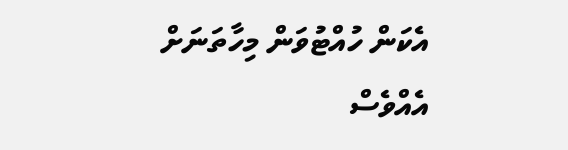އެކަން ހުއްޓުވަން މިހާތަނަށް އެއްވެސް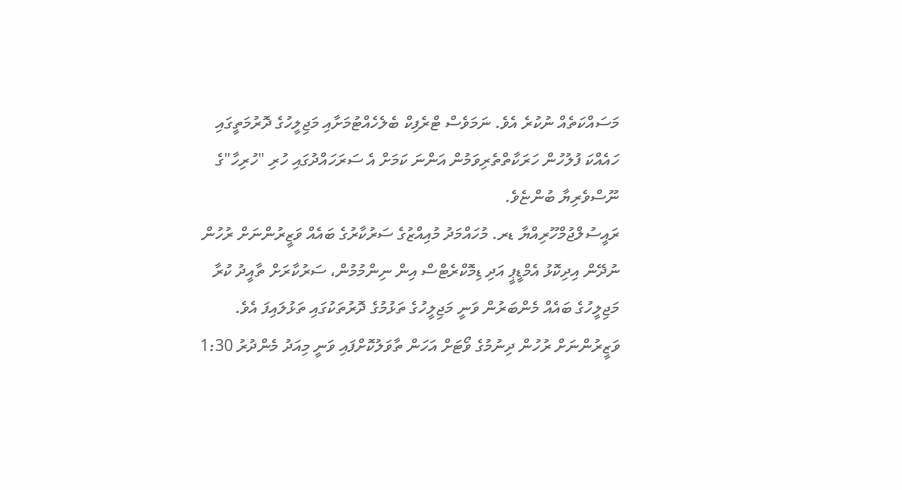މަސައްކަތެއް ނުކުރެ އެވެ. ނަމަވެސް ޓްރެފިކް ބެލެހެއްޓުމަށާއި މަޖިލީހުގެ ދޮރުމަތީގައި ހައެއްކަ ފުލުހުން ހަރަކާތްތެރިވަމުން އަންނަ ކަމަށް އެ ސަރަހައްދުގައި ހުރި "ހުރިހާ"ގެ ނޫސްވެރިޔާ ބުންޏެވެ.
ރައީސުލްޖުމްހޫރިއްޔާ ޑރ. މުހައްމަދު މުއިއްޒުގެ ސަރުކާރުގެ ބައެއް ވަޒީރުންނަށް ރުހުން ނުދޭން އިދިކޮޅު އެމްޑީޕީ އަދި ޑިމޮކްރެޓްސް އިން ނިންމުމުން، ސަރުކާރަށް ތާއީދު ކުރާ މަޖިލީހުގެ ބައެއް މެންބަރުން ވަނީ މަޖިލީހުގެ ތަޅުމުގެ ދޮރުތަކުގައި ތަޅުލައިފަ އެވެ.
ވަޒީރުންނަށް ރުހުން ދިނުމުގެ ވޯޓަށް އަހަން ތާވަލުކޮށްފައި ވަނީ މިއަދު މެންދުރު 1:30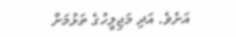އަށެވެ. އަދި މަޖިލީހުގެ ތަޅުމަށް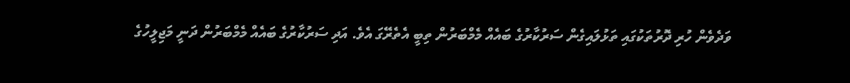ވަދެވެން ހުރި ދޮރުތަކުގައި ތަޅުލައިގެން ސަރުކާރުގެ ބައެއް މެމްބަރުން ތިބީ އެތެރޭގަ އެވެ. އަދި ސަރުކާރުގެ ބައެއް މެމްބަރުން ދަނީ މަޖިލީހުގެ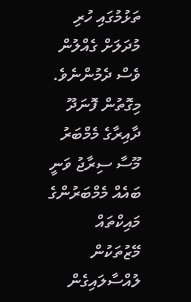ތަޅުމުގައި ހުރި މުދަލަށް ގެއްލުން ވެސް ދެމުންނެވެ. މިގޮތުން ފޮނަދޫ ދާއިރާގެ މެމްބަރު މޫސާ ސިރާޖު ވަނީ ބައެއް މެމްބަރުންގެ މައިކްތައް މޭޒުތަކުން ލުއްސާލައިގެން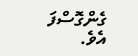ގެންގޮސްފަ އެވެ.